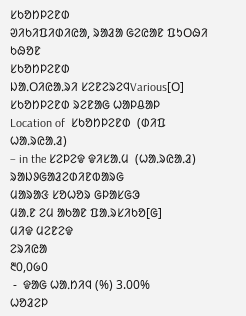ᱥᱠᱚᱴᱞᱮᱱᱰ
ᱣᱤᱠᱤᱯᱤᱰᱤᱭᱟ, ᱨᱟᱲᱟ ᱜᱮᱭᱟᱱ ᱯᱩᱛᱷᱤ ᱠᱷᱚᱱ
ᱥᱠᱚᱴᱞᱮᱱᱰ
ᱡᱟᱹᱛᱤᱭᱟᱹᱨᱤ ᱥᱮᱱᱮᱨᱮᱧVarious[ᱛ]
ᱥᱠᱚᱴᱞᱮᱱᱰ ᱨᱮᱱᱟᱜ ᱦᱟᱞᱪᱟᱞ
Location of  ᱥᱠᱚᱴᱞᱮᱱᱰ  (ᱰᱤᱯ ᱦᱟᱹᱨᱭᱟᱹᱲ)
– in the ᱥᱮᱞᱮᱫ ᱫᱤᱥᱟᱹᱢ  (ᱦᱟᱹᱨᱭᱟᱹᱲ)
ᱨᱟᱡᱽᱜᱟᱲᱮᱰᱤᱱᱵᱟᱨᱜ
ᱢᱟᱨᱟᱝ ᱥᱚᱦᱚᱨ ᱜᱞᱟᱥᱜᱳ
ᱢᱟᱹᱱ ᱮᱢ ᱟᱠᱟᱱ ᱯᱟᱹᱨᱥᱤᱠᱚ[ᱜ]
ᱢᱤᱫ ᱢᱮᱱᱮᱫ
ᱮᱨᱤᱭᱟ
᱓᱐,᱐᱙᱐
 -  ᱫᱟᱜ ᱦᱟᱹᱴᱤᱧ (%) 3.00%
ᱦᱚᱲᱮᱞ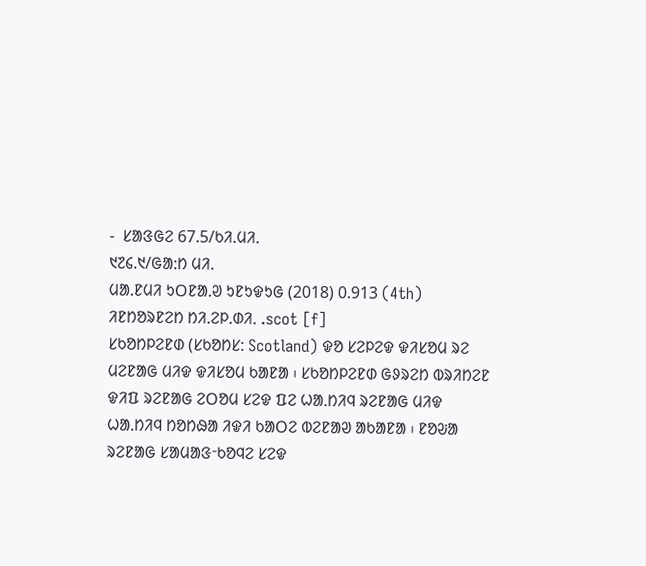-  ᱥᱟᱝᱜᱮ 67.5/ᱠᱤᱹᱢᱤᱹ
᱑᱗᱔.᱑/ᱜᱟᱺᱴ ᱢᱤᱹ
ᱢᱟᱹᱱᱢᱤ ᱩᱛᱱᱟᱹᱣ ᱩᱱᱩᱫᱩᱜ (2018) 0.913 (4th)
ᱤᱱᱴᱚᱨᱱᱮᱴ ᱴᱤᱹᱮᱞᱹᱰᱤᱹ .scot [f]
ᱥᱠᱚᱴᱞᱮᱱᱰ (ᱥᱠᱚᱴᱥ: Scotland) ᱫᱚ ᱥᱮᱞᱮᱫ ᱫᱤᱥᱚᱢ ᱨᱮ ᱢᱮᱱᱟᱜ ᱢᱤᱫ ᱫᱤᱥᱚᱢ ᱠᱟᱱᱟ ᱾ ᱥᱠᱚᱴᱞᱮᱱᱰ ᱜᱽᱨᱮᱴ ᱵᱨᱤᱴᱮᱱ ᱫᱤᱯ ᱨᱮᱱᱟᱜ ᱮᱛᱚᱢ ᱥᱮᱫ ᱯᱮ ᱦᱟᱹᱴᱤᱧ ᱨᱮᱱᱟᱜ ᱢᱤᱫ ᱦᱟᱹᱴᱤᱧ ᱴᱚᱴᱷᱟ ᱤᱫᱤ ᱠᱟᱛᱮ ᱵᱮᱱᱟᱣ ᱟᱠᱟᱱᱟ ᱾ ᱱᱚᱶᱟ ᱨᱮᱱᱟᱜ ᱥᱟᱢᱟᱝᱼᱠᱚᱧᱮ ᱥᱮᱫ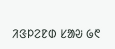ᱤᱝᱞᱮᱱᱰ ᱥᱟᱶ ᱙᱖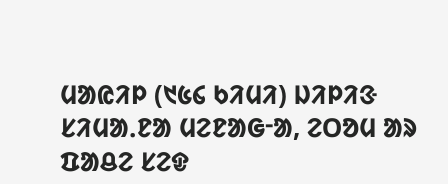ᱢᱟᱭᱤᱞ (᱑᱕᱔ ᱠᱤᱢᱤ) ᱡᱤᱞᱤᱝ ᱥᱤᱢᱟᱹᱱᱟ ᱢᱮᱱᱟᱜᱼᱟ, ᱮᱛᱚᱢ ᱟᱨ ᱯᱟᱪᱮ ᱥᱮᱫ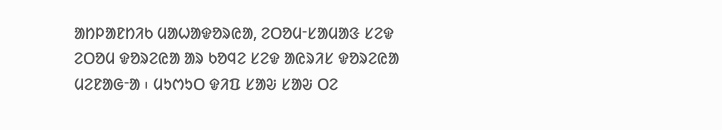ᱟᱴᱞᱟᱱᱴᱤᱠ ᱢᱟᱦᱟᱫᱚᱨᱭᱟ, ᱮᱛᱚᱢᱼᱥᱟᱢᱟᱝ ᱥᱮᱫ ᱮᱛᱚᱢ ᱫᱚᱨᱮᱭᱟ ᱟᱨ ᱠᱚᱧᱮ ᱥᱮᱫ ᱟᱭᱨᱤᱥ ᱫᱚᱨᱮᱭᱟ ᱢᱮᱱᱟᱜᱼᱟ ᱾ ᱢᱩᱬᱩᱛ ᱫᱤᱯ ᱥᱟᱶ ᱥᱟᱶ ᱛᱮ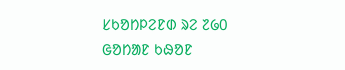ᱥᱠᱚᱴᱞᱮᱱᱰ ᱨᱮ ᱗᱙᱐ ᱜᱚᱴᱟᱱ ᱠᱷᱚᱱ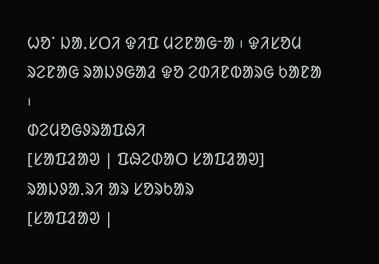ᱦᱚᱸ ᱡᱟᱹᱥᱛᱤ ᱫᱤᱯ ᱢᱮᱱᱟᱜᱼᱟ ᱾ ᱫᱤᱥᱚᱢ ᱨᱮᱱᱟᱜ ᱨᱟᱡᱽᱜᱟᱲ ᱫᱚ ᱮᱰᱤᱱᱵᱟᱨᱜ ᱠᱟᱱᱟ ᱾
ᱰᱮᱢᱚᱜᱽᱨᱟᱯᱷᱤ
[ᱥᱟᱯᱲᱟᱣ | ᱯᱷᱮᱰᱟᱛ ᱥᱟᱯᱲᱟᱣ]
ᱨᱟᱡᱽᱟᱹᱨᱤ ᱟᱨ ᱥᱚᱨᱠᱟᱨ
[ᱥᱟᱯᱲᱟᱣ |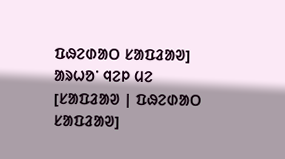ᱯᱷᱮᱰᱟᱛ ᱥᱟᱯᱲᱟᱣ]
ᱟᱨᱦᱚᱸ ᱧᱮᱞ ᱢᱮ
[ᱥᱟᱯᱲᱟᱣ | ᱯᱷᱮᱰᱟᱛ ᱥᱟᱯᱲᱟᱣ]